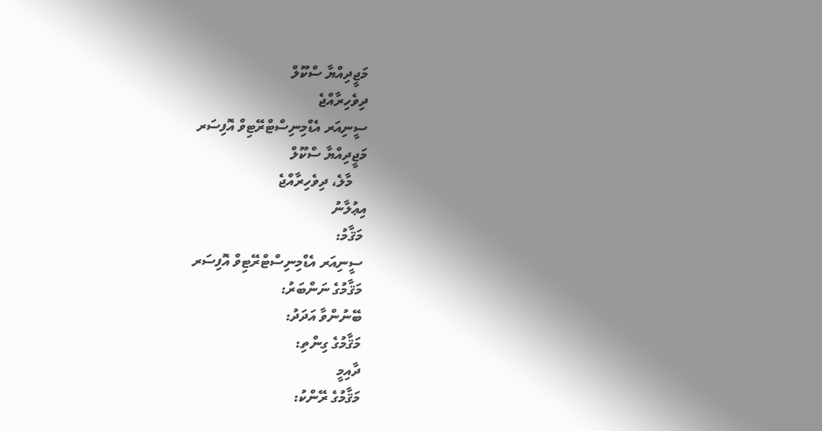މަޖީދިއްޔާ ސްކޫލް
ދިވެހިރާއްޖެ
ސީނިއަރ އެޑްމިނިސްޓްރޭޓިވް އޮފިސަރ
މަޖީދިއްޔާ ސްކޫލް
    މާލެ، ދިވެހިރާއްޖެ
އިޢުލާނު
 މަޤާމު:
 ސީނިއަރ އެޑްމިނިސްޓްރޭޓިވް އޮފިސަރ
 މަޤާމުގެ ނަންބަރު:
 ބޭނުންވާ އަދަދު:
 މަޤާމުގެ ގިންތި:
 ދާއިމީ
 މަޤާމުގެ ރޭންކު: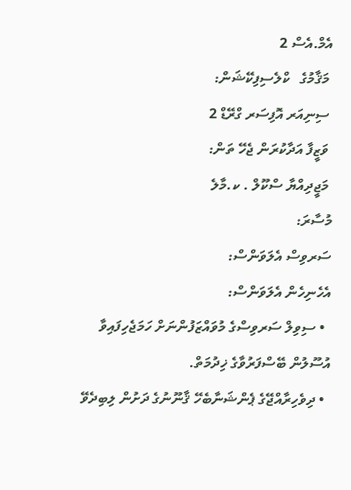އެމް.އެސް 2
 މަޤާމުގެ   ކްލެސިފިކޭޝަން:
 ސިނިއަރ އޮފިސަރ ގްރޭޑް 2
 ވަޒީފާ އަދާކުރަން ޖެހޭ ތަން:
 މަޖީދިއްޔާ ސްކޫލް . ކ.މާލެ
މުސާރަ:
ސަރވިސް އެލަވަންސް:
އެހެނިހެން އެލަވަންސް:
  • ސިވިލް ސަރވިސްގެ މުވައްޒަފުންނަށް ހަމަޖެހިފައިވާ އުސޫލުން ބޭސްފަރުވާގެ ޚިދުމަތް.
  • ދިވެހިރާއްޖޭގެ ޕެންޝަނާބެހޭ ޤާނޫނުގެ ދަށުން ލިބިދެވޭ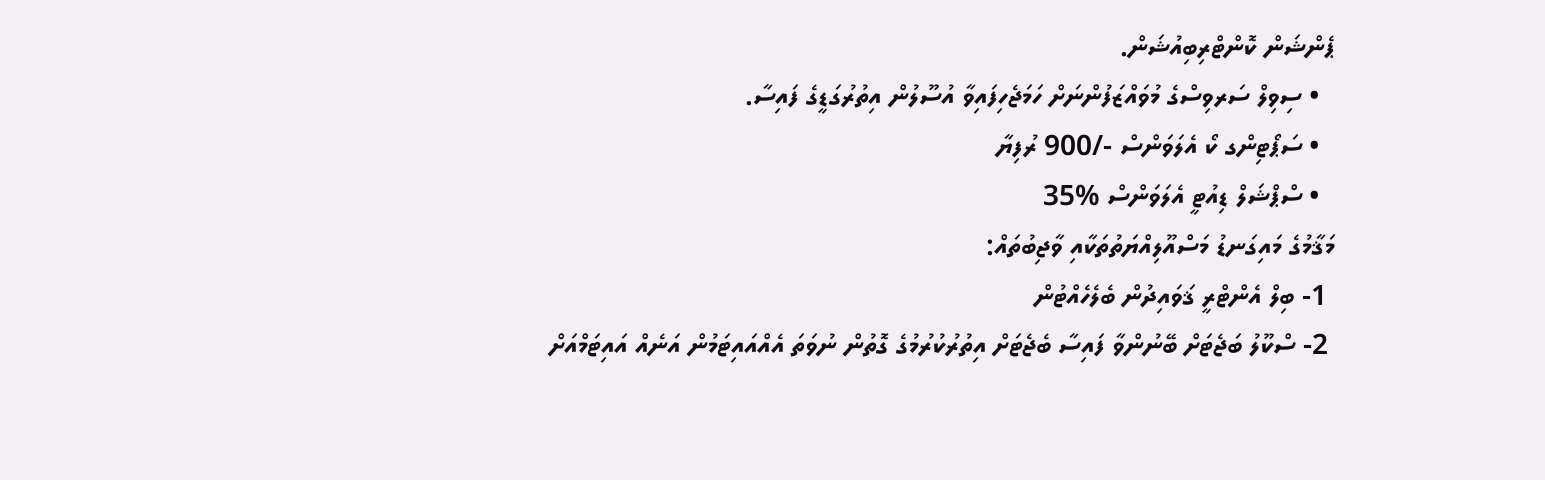ޕެންޝަން ކޮންޓްރިބިއުޝަން.
  • ސިވިލް ސަރވިސްގެ މުވައްޒަފުންނަށް ހަމަޖެހިފައިވާ އުސޫލުން އިތުރުގަޑީގެ ފައިސާ.
  • ސަޕޯޓިންގ ކޯ އެލަވަންސް -/900 ރުފިޔާ
  • ސްޕްޝަލް ޑިއުޓީ އެލަވަންސް %35
މަޤާމުގެ މައިގަނޑު މަސްއޫލިއްޔަތުތަކާއި ވާޖިބުތައް:
 1- ބިލް އެންޓްރީ ޤަވައިދުން ބެލެހެއްޓުން
 2- ސްކޫލު ބަޖެޓަށް ބޭނުންވާ ފައިސާ ބެޖެޓަށް އިތުރުކުރުމުގެ ގޮތުން ނުވަތަ އެއްއައިޓަމުން އަނެއް އައިޓަމްއަށް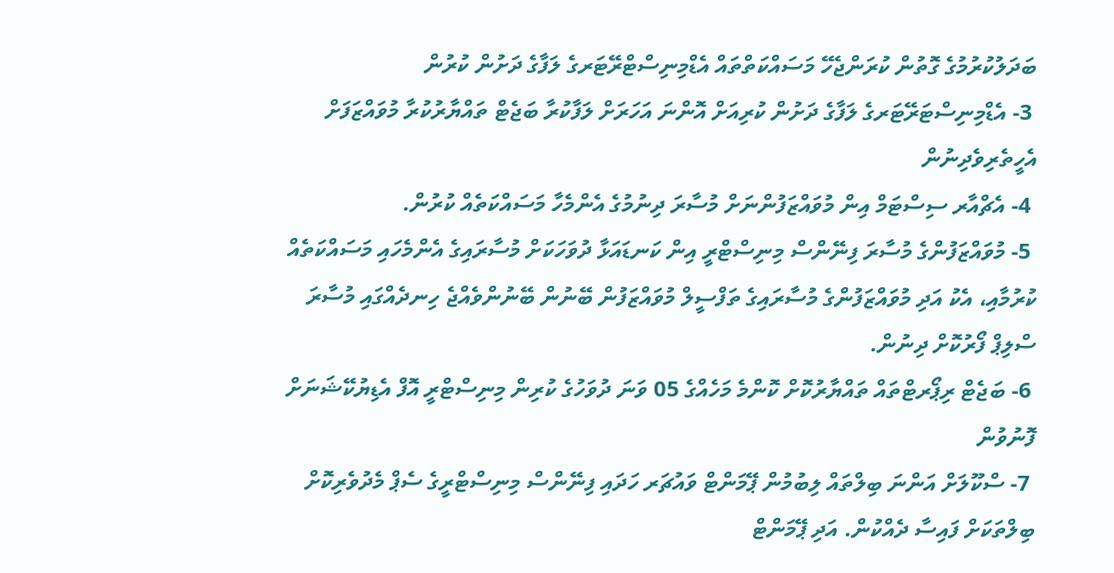ބަދަލުކުރުމުގެ ގޮތުން ކުރަންޖެހޭ މަސައްކަތްތައް އެޑްމިނިސްޓްރޭޓަރގެ ލަފާގެ ދަށުން ކުރުން
 3- އެޑްމިނިސްޓަރޭޓަރގެ ލަފާގެ ދަށުން ކުރިއަށް އޮންނަ އަހަރަށް ލަފާކުރާ ބަޖެޓް ތައްޔާރުކުރާ މުވައްޒަފަށް   އެހީތެރިވެދިނުން
 4- އެޗްއާރ ސިސްޓަމް އިން މުވައްޒަފުންނަށް މުސާރަ ދިނުމުގެ އެންމެހާ މަސައްކަތެއް ކުރުން.
 5- މުވައްޒަފުންގެ މުސާރަ ފިނޭންސް މިނިސްޓްރީ އިން ކަނޑައަޅާ ދުވަހަކަށް މުސާރައިގެ އެންމެހައި މަސައްކަތެއް   ކުރުމާއި، އެކު އަދި މުވައްޒަފުންގެ މުސާރައިގެ ތަފްސީލް މުވައްޒަފުން ބޭނުން ބޭނުންވެއްޖެ ހިނދެއްގައި މުސާރަ   ސްލިޕް ފޯރުކޮށް ދިނުން.
 6- ބަޖެޓް ރިޕޯރޓްތައް ތައްޔާރުކޮށް ކޮންމެ މަހެއްގެ 05 ވަނަ ދުވަހުގެ ކުރިން މިނިސްޓްރީ އޮފް އެޑިޔުކޭޝަނަށް   ފޮނުވުން
 7- ސްކޫލަށް އަންނަ ބިލްތައް ލިބުމުން ޕޭމަންޓް ވައުޗަރ ހަދައި ފިނޭންސް މިނިސްޓްރީގެ ސެޕް މެދުވެރިކޮށް   ބިލްތަކަށް ފައިސާ ދެއްކުން. އަދި ޕޭމަންޓް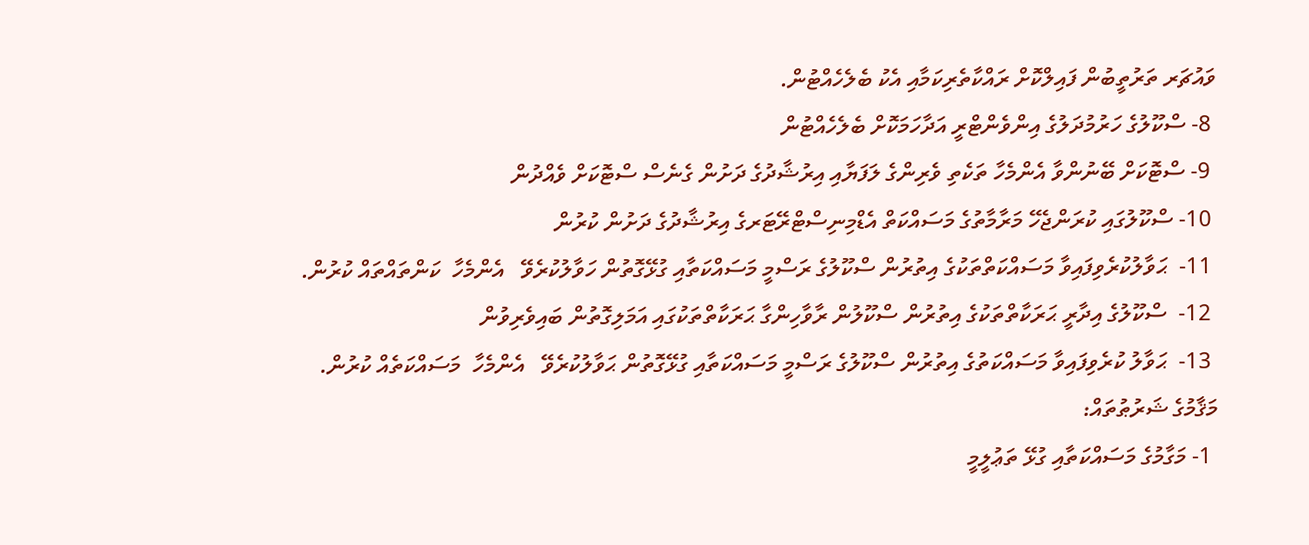ވައުޗަރ ތަރުތީބުން ފައިލްކޮށް ރައްކާތެރިކަމާއި އެކު ބެލެހެއްޓުން.
 8- ސްކޫލުގެ ހަރުމުދަލުގެ އިންވެންޓްރީ އަދާހަމަކޮށް ބެލެހެއްޓުން
 9- ސްޓޮކަށް ބޭނުންވާ އެންމެހާ ތަކެތި ވެރިންގެ ލަފަޔާއި އިރުޝާދުގެ ދަށުން ގެނެސް ސްޓޮކަށް ވެއްދުން
 10- ސްކޫލުގައި ކުރަންޖެހޭ މަރާމާތުގެ މަސައްކަތް އެޑްމިނިސްޓްރޭޓަރގެ އިރުޝާދުގެ ދަށުން ކުރުން
 11-  ޙަވާލުކުރެވިފައިވާ މަސައްކަތްތަކުގެ އިތުރުން ސްކޫލުގެ ރަސްމީ މަސައްކަތާއި ގުޅޭގޮތުން ހަވާލުކުރެވޭ   އެންމެހާ  ކަންތައްތައް ކުރުން.
 12-  ސްކޫލުގެ އިދާރީ ޙަރަކާތްތަކުގެ އިތުރުން ސްކޫލުން ރާވާހިންގާ ޙަރަކާތްތަކުގައި އަމަލިގޮތުން ބައިވެރިވުން
 13-  ޙަވާލު ކުރެވިފައިވާ މަސައްކަތުގެ އިތުރުން ސްކޫލުގެ ރަސްމީ މަސައްކަތާއި ގުޅޭގޮތުން ޙަވާލުކުރެވޭ   އެންމެހާ  މަސައްކަތެއް ކުރުން.
މަޤާމުގެ ޝަރުޠުތައް:
 1- މަގާމުގެ މަސައްކަތާއި ގުޅޭ ތަޢުލީމީ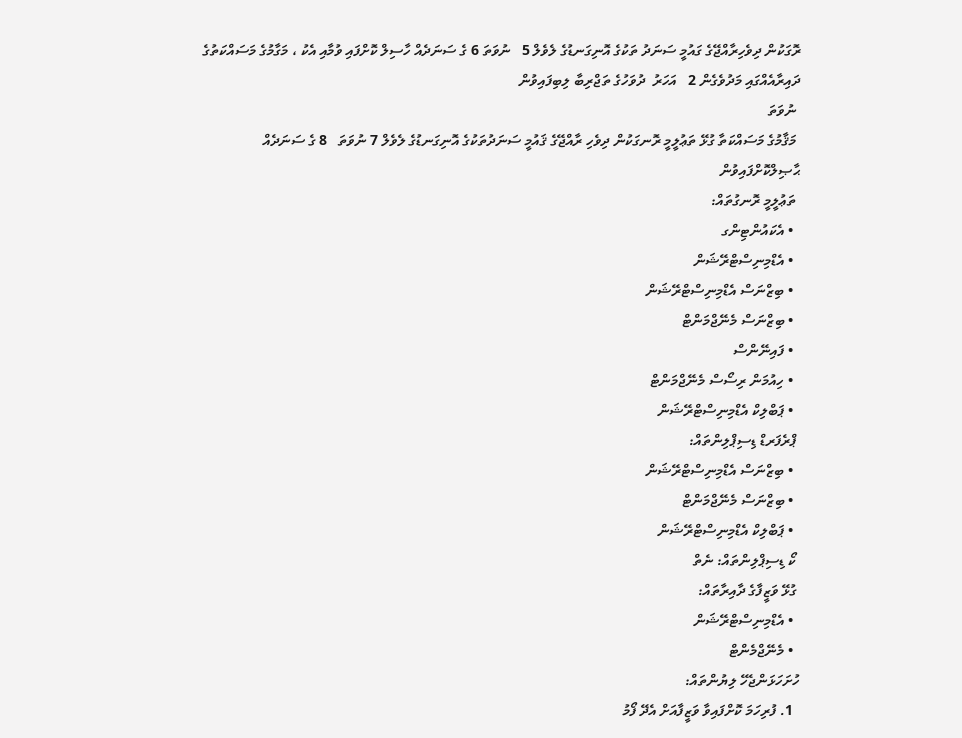ރޮގަކުން ދިވެހިރާއްޖޭގެ ގައުމީ ސަނަދު ތަކުގެ އޮނިގަނޑުގެ ލެވެލް 5   ނުވަތަ 6 ގެ ސަނަދެއް ހާސިލް ކޮށްފައި ވުމާއި އެކު ، މަގާމުގެ މަސައްކަތުގެ ދައިރާއެއްގައި މަދުވެގެން 2   އަހަރު  ދުވަހުގެ ތަޖްރިބާ ލިބިފައިވުން
 ނުވަތަ
 މަޤާމުގެ މަސައްކަތާ ގުޅޭ ތަޢުލީމީ ރޮނގަކުން ދިވެހި ރާއްޖޭގެ ޤައުމީ ސަނަދުތަކުގެ އޮނިގަނޑުގެ ލެވެލް 7 ނުވަތަ   8 ގެ ސަނަދެއް ޙާޞިލްކޮށްފައިވުން
 ތަޢުލީމީ ރޮނގުތައް:
  • އެކައުންޓިންގ
  • އެޑްމިނިސްޓްރޭޝަން
  • ބިޒްނަސް އެޑްމިނިސްޓްރޭޝަން
  • ބިޒްނަސް މެނޭޖްމަންޓް
  • ފައިނޭންސް
  • ހިއުމަން ރިސޯސް މެނޭޖްމަންޓް
  • ޕަބްލިކް އެޑްމިނިސްޓްރޭޝަން
 ޕްރެފަރޑް ޑިސިޕްލިންތައް:
  • ބިޒްނަސް އެޑްމިނިސްޓްރޭޝަން
  • ބިޒްނަސް މެނޭޖްމަންޓް
  • ޕަބްލިކް އެޑްމިނިސްޓްރޭޝަން
 ކޯ ޑިސިޕްލިންތައް: ނެތް
 ގުޅޭ ވަޒީފާގެ ދާއިރާތައް:
  • އެޑްމިނިސްޓްރޭޝަން
  • މެނޭޖްމެންޓް
ހުށަހަޅަންޖެހޭ ލިޔުންތައް:
  1. ފުރިހަމަ ކޮށްފައިވާ ވަޒީފާއަށް އެދޭ ފޯމު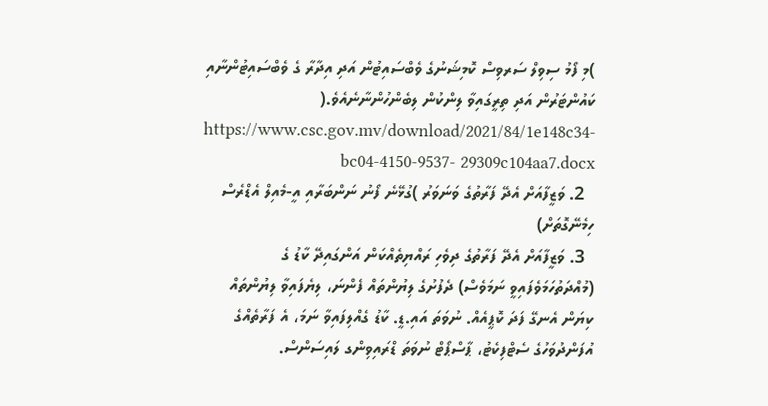)މި ފޯމު ސިވިލް ސަރވިސް ކޮމިޝަނުގެ ވެބްސައިޓުން އަދި އިދާރާ ގެ ވެބްސައިޓުންނާއި ކައުންޓަރުން އަދި ތިރީގައިވާ ލިންކުން ލިބެންހުންނާނެއެވެ.( https://www.csc.gov.mv/download/2021/84/1e148c34-bc04-4150-9537- 29309c104aa7.docx
  2. ވަޒީފާއަށް އެދޭ ފަރާތުގެ ވަނަވަރު )ގުޅޭނެ ފޯނު ނަންބަރާއި އީ-މެއިލް އެޑްރެސް ހިމެނޭގޮތަށް)
  3. ވަޒީފާއަށް އެދޭ ފަރާތުގެ ދިވެހި ރައްޔިތެއްކަން އަންގައިދޭ ކާޑު ގެ (މުއްދަތުހަމަވެފައިވީ ނަމަވެސް) ދެފުށުގެ ލިޔުންތައް ފެންނަ، ލިޔެފައިވާ ލިޔުންތައް ކިޔަން އެނގޭ ފަދަ ކޮޕީއެއް. ނުވަތަ އައި.ޑީ. ކާޑު ގެއްލިފައިވާ ނަމަ، އެ ފަރާތެއްގެ އުފަންދުވަހުގެ ސެޓްފިކެޓު، ޕާސްޕޯޓް ނުވަތަ ޑްރައިވިންގ ލައިސަންސް.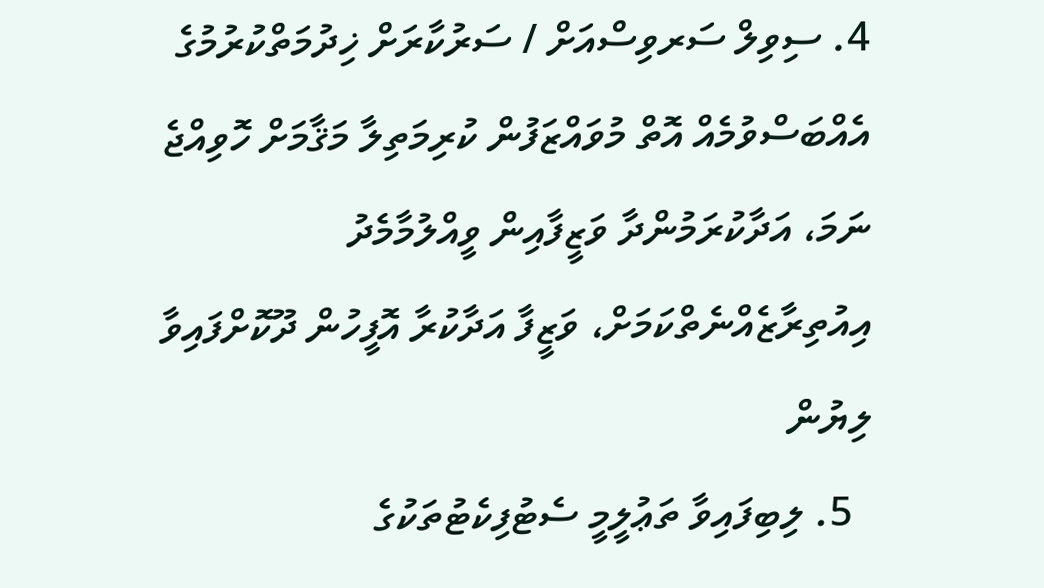4. ސިވިލް ސަރވިސްއަށް / ސަރުކާރަށް ޚިދުމަތްކުރުމުގެ އެއްބަސްވުމެއް އޮތް މުވައްޒަފުން ކުރިމަތިލާ މަޤާމަށް ހޮވިއްޖެ ނަމަ، އަދާކުރަމުންދާ ވަޒީފާއިން ވީއްލުމާމެދު އިއުތިރާޒެއްނެތްކަމަށް، ވަޒީފާ އަދާކުރާ އޮފީހުން ދޫކޮށްފައިވާ ލިޔުން
  5. ލިބިފައިވާ ތަޢުލީމީ ސެޓުފިކެޓުތަކުގެ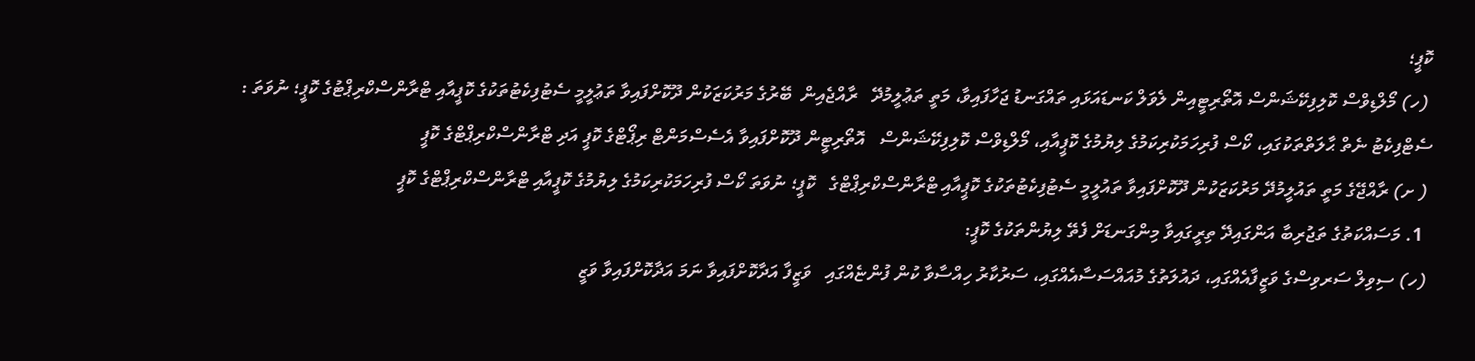ކޮޕީ؛
 (ހ) މޯލްޑިވްސް ކޮލިފިކޭޝަންސް އޮތޯރިޓީއިން ލެވަލް ކަނޑައަޅައި ތައްގަނޑު ޖަހާފައިވާ، މަތީ ތަޢުލީމުދޭ   ރާއްޖެއިން  ބޭރުގެ މަރުކަޒަކުން ދޫކޮށްފައިވާ ތަޢުލީމީ ސެޓުފިކެޓުތަކުގެ ކޮޕީއާއި ޓްރާންސްކްރިޕްޓުގެ ކޮޕީ؛ ނުވަތަ :  ސެޓްފިކެޓު ނެތް ޙާލަތްތަކުގައި، ކޯސް ފުރިހަމަކުރިކަމުގެ ލިޔުމުގެ ކޮޕީއާއި، މޯލްޑިވްސް ކޮލިފިކޭޝަންސް   އޮތޯރިޓީން ދޫކޮށްފައިވާ އެސެސްމަންޓް ރިޕޯޓްގެ ކޮޕީ އަދި ޓްރާންސްކްރިޕްޓްގެ ކޮޕީ
 ( ށ) ރާއްޖޭގެ މަތީ ތައުލީމުދޭ މަރުކަޒަކުން ދޫކޮށްފައިވާ ތައުލީމީ ސެޓުފިކެޓުތަކުގެ ކޮޕީއާއި ޓްރާންސްކްރިޕްޓްގެ   ކޮޕީ؛ ނުވަތަ ކޯސް ފުރިހަމަކުރިކަމުގެ ލިޔުމުގެ ކޮޕީއާއި ޓްރާންސްކްރިޕްޓްގެ ކޮޕީ
  1. މަސައްކަތުގެ ތަޖުރިބާ އަންގައިދޭ ތިރީގައިވާ މިންގަނޑަށް ފެތޭ ލިޔުންތަކުގެ ކޮޕީ:
 (ހ) ސިވިލް ސަރވިސްގެ ވަޒީފާއެއްގައި، ދައުލަތުގެ މުއައްސަސާއެއްގައި، ސަރުކާރު ހިއްސާވާ ކުން ފުންޏެއްގައި   ވަޒީފާ އަދާކޮށްފައިވާ ނަމަ އަދާކޮށްފައިވާ ވަޒީ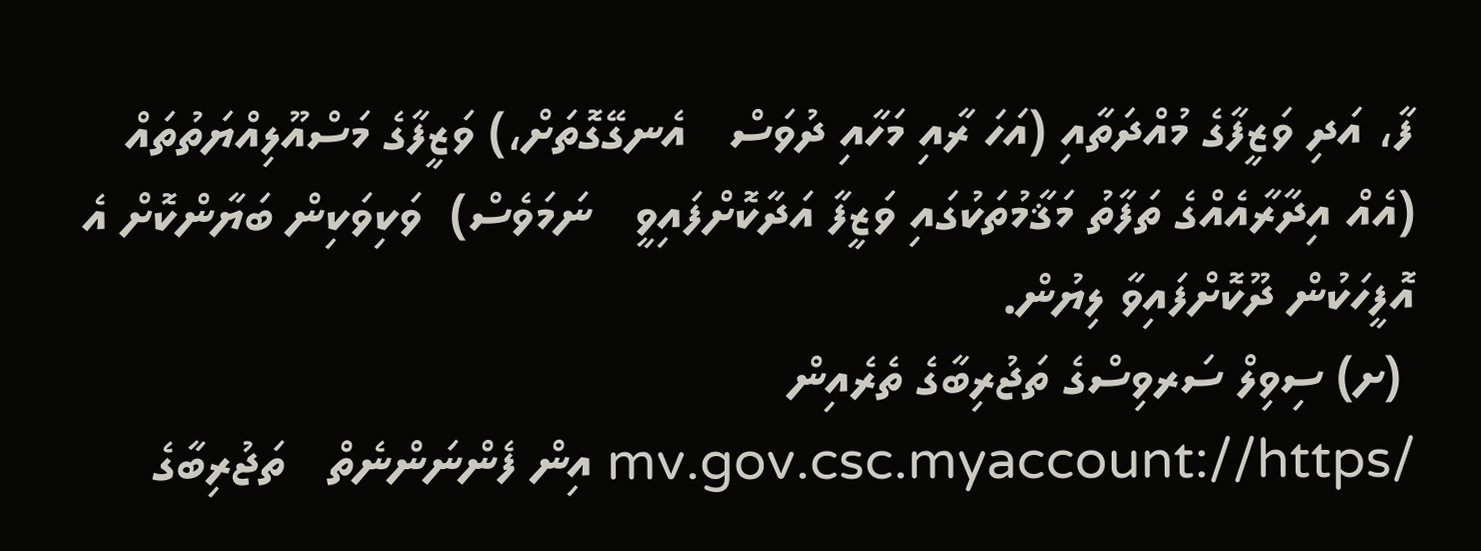ފާ، އަދި ވަޒީފާގެ މުއްދަތާއި (އަހަ ރާއި މަހާއި ދުވަސް   އެނގޭގޮތަށް،) ވަޒީފާގެ މަސްއޫލިއްޔަތުތައް (އެއް އިދާރާއެއްގެ ތަފާތު މަޤާމުތަކުގައި ވަޒީފާ އަދާކޮށްފައިވީ   ނަމަވެސް)  ވަކިވަކިން ބަޔާންކޮށް އެ އޮފީހަކުން ދޫކޮށްފައިވާ ލިޔުން.
 (ށ) ސިވިލް ސަރވިސްގެ ތަޖުރިބާގެ ތެރެއިން /mv.gov.csc.myaccount://https އިން ފެންނަންނެތް   ތަޖުރިބާގެ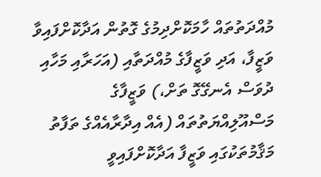މުއްދަތުތައް ހާމަކޮށްދިމުގެ ގޮތުން އަދާކޮށްފައިވާ ވަޒީފާ، އަދި ވަޒީފާގެ މުއްދަތާއި (އަހަރާއި މަހާއި   ދުވަސް އެނގޭގޮ ތަށް،) ވަޒީފާގެ މަސްއޫލިއްޔަތުތައް (އެއް އިދާރާއެއްގެ ތަފާތު މަޤާމުތަކުގައި ވަޒީފާ އަދާކޮށްފައިވީ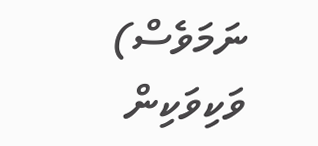ނަމަވެސް) ވަކިވަކިން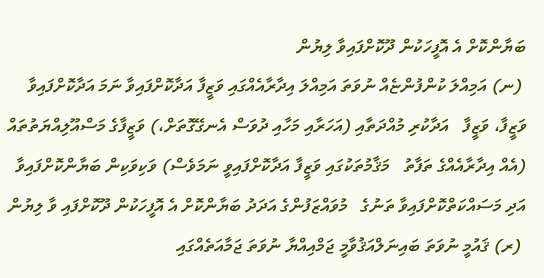ބަޔާންކޮށް އެ އޮފީހަކުން ދޫކޮށްފައިވާ ލިޔުން
 (ނ) އަމިއްލަ ކުންފުންޏެއް ނުވަތަ އަމިއްލަ އިދާރާއެއްގައި ވަޒީފާ އަދާކޮށްފައިވާ ނަމަ އަދާކޮށްފައިވާ ވަޒީފާ، ވަޒީފާ   އަދާކުރި މުއްދަތާއި (އަހަރާއި މަހާއި ދުވަސް އެނގޭގޮތަށް،) ވަޒީފާގެ މަސްއޫލިއްޔަތުތައް (އެއް އިދާރާއެއްގެ ތަފާތު   މަޤާމުތަކުގައި ވަޒީފާ އަދާކޮށްފައިވީ ނަމަވެސް) ވަކިވަކިން ބަޔާންކޮށްފައިވާ އަދި މަސައްކަތްކޮށްފައިވާ ތަނުގެ   މުވައްޒަފުންގެ އަދަދު ބަޔާންކޮށް އެ އޮފީހަކުން ދޫކޮށްފައި ވާ ލިޔުން
 (ރ) ޤައުމީ ނުވަތަ ބައިނަލްއަޤުވާމީ ޖަމްއިއްޔާ ނުވަތަ ޖަމާއަތެއްގައި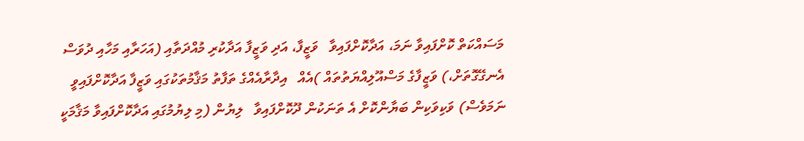މަސައްކަތް ކޮށްފައިވާ ނަމަ، އަދާކޮށްފައިވާ   ވަޒީފާ، އަދި ވަޒީފާ އަދާކުރި މުއްދަތާއި (އަހަރާއި މަހާއި ދުވަސް އެނގޭގޮތަށް،) ވަޒީފާގެ މަސްއޫލިއްޔަތުތައް )އެއް   އިދާރާއެއްގެ ތަފާތު މަޤާމުތަކުގައި ވަޒީފާ އަދާކޮށްފައިވީ ނަމަވެސް) ވަކިވަކިން ބަޔާންކޮށް އެ ތަނަކުން ދޫކޮށްފައިވާ   ލިޔުން (މި ލިޔުމުގައި އަދާކޮށްފައިވާ މަޤާމަކީ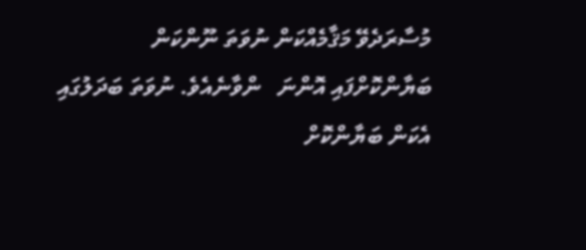މުސާރަދެވޭ މަޤާމެއްކަން ނުވަތަ ނޫންކަން ބަޔާންކޮށްފައި އޮންނަ   ންވާނެއެވެ. ނުވަތަ ބަދަލުގައި އެކަން ބަޔާންކޮށް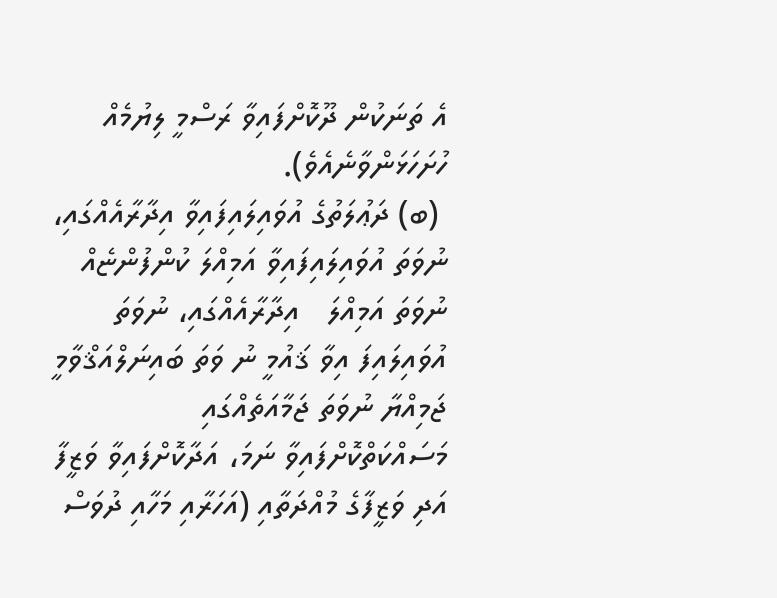އެ ތަނަކުން ދޫކޮށްފައިވާ ރަސްމީ ލިޔުމެއް ހުށަހަޅަންވާނެއެވެ).
 (ބ) ދަޢުލަތުގެ އުވައިލައިފައިވާ އިދާރާއެއްގައި، ނުވަތަ އުވައިލައިފައިވާ އަމިއްލަ ކުންފުންޏެއް ނުވަތަ އަމިއްލަ   އިދާރާއެއްގައި، ނުވަތަ އުވައިލައިފަ އިވާ ޤައުމީ ނު ވަތަ ބައިނަލްއަޤްވާމީ ޖަމިއްޔާ ނުވަތަ ޖަމާއަތެއްގައި   މަސައްކަތްކޮށްފައިވާ ނަމަ، އަދާކޮށްފައިވާ ވަޒީފާ އަދި ވަޒީފާގެ މުއްދަތާއި (އަހަރާއި މަހާއި ދުވަސް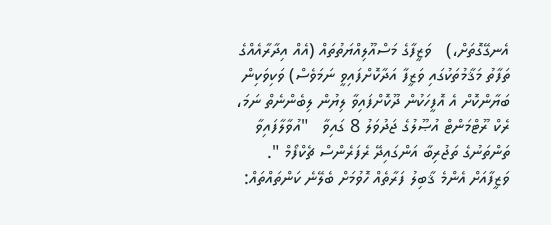އެނގޭގޮތަށް،)   ވަޒީފާގެ މަސްއޫލިއްޔަތުތައް (އެއް އިދާރާއެއްގެ ތަފާތު މަޤާމުތަކުގައި ވަޒީފާ އަދާކޮށްފައިވީ ނަމަވެސް) ވަކިވަކިން   ބަޔާންކޮށް އެ އޮފީހަކުން ދޫކޮށްފައިވާ ލިޔުން ލިބެންނެތް ނަމަ، ރެކް ރޫޓްމަންޓް އުޞޫލުގެ ޖަދުވަލު 8 ގައިވާ   "އުވާލާފައިވާ ތަންތަނުގެ ތަޖުރިބާ އަންގައިދޭ ރެފަރެންސް ޗެކްފޯމް ".
ވަޒީފާއަށް އެންމެ ޤާބިލު ފަރާތެއް ހޮވުމަށް ބެލޭނެ ކަންތައްތައް: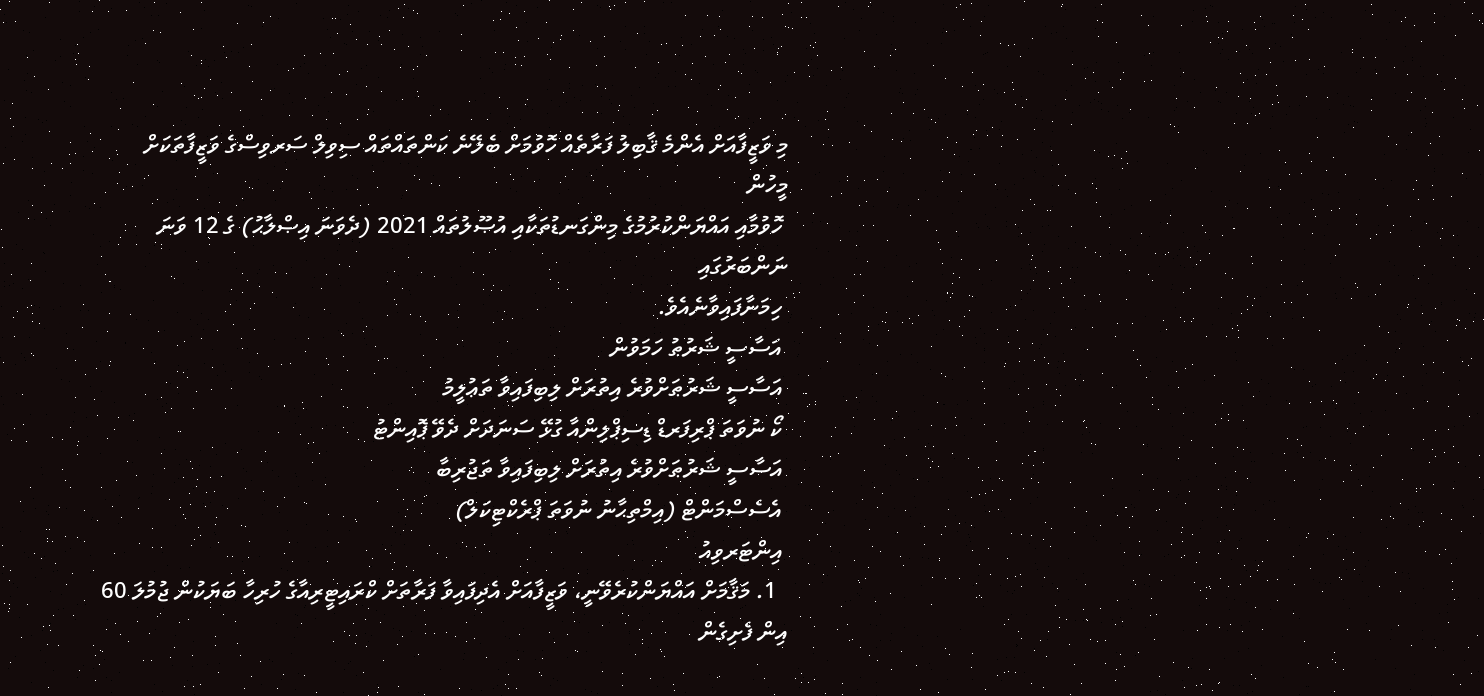މި ވަޒީފާއަށް އެންމެ ޤާބިލު ފަރާތެއް ހޮވުމަށް ބެލޭނެ ކަންތައްތައް ސިވިލް ސަރވިސްގެ ވަޒީފާތަކަށް މީހުން
 ހޮވުމާއި އައްޔަންކުރުމުގެ މިންގަނޑުތަކާއި އުޞޫލުތައް 2021 (ދެވަނަ އިޞްލާޙު) ގެ 12 ވަނަ ނަންބަރުގައި
 ހިމަނާފައިވާނެއެވެ.
 އަސާސީ ޝަރުޠު ހަމަވުން
 އަސާސީ ޝަރުޠަށްވުރެ އިތުރަށް ލިބިފައިވާ ތަޢުލީމު
 ކޯ ނުވަތަ ޕްރިފަރޑް ޑިސިޕްލިންއާ ގުޅޭ ސަނަދަށް ދެވޭ ޕޮއިންޓު
 އަސާސީ ޝަރުޠަށްވުރެ އިތުރަށް ލިބިފައިވާ ތަޖުރިބާ
 އެސެސްމަންޓް (އިމްތިޙާނު ނުވަތަ ޕްރެކްޓިކަލް)
 އިންޓަރވިއު
  1. މަޤާމަށް އައްޔަންކުރެވޭނީ، ވަޒީފާއަށް އެދިފައިވާ ފަރާތަށް ކްރައިޓީރިއާގެ ހުރިހާ ބަޔަކުން ޖުމުލަ 60 އިން ފެށިގެން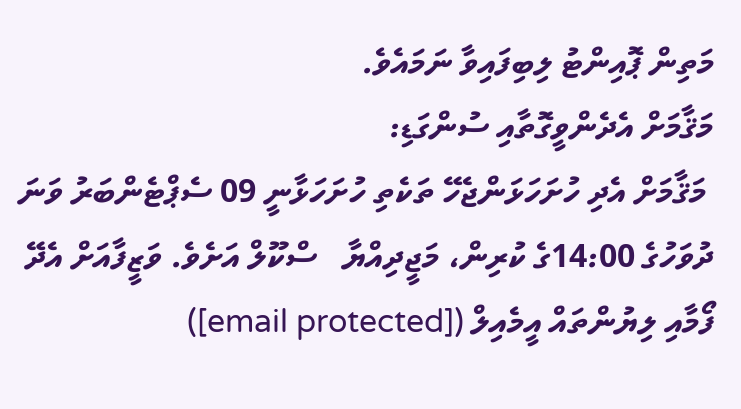މަތިން ޕޮއިންޓު ލިބިފައިވާ ނަމައެވެ.
މަޤާމަށް އެދެންވީގޮތާއި ސުންގަޑި:
 މަޤާމަށް އެދި ހުށަހަޅަންޖެހޭ ތަކެތި ހުށަހަޅާނީ 09 ސެޕްޓެންބަރު ވަނަ  ދުވަހުގެ 14:00ގެ ކުރިން، މަޖީދިއްޔާ   ސްކޫލް އަށެވެ. ވަޒީފާއަށް އެދޭ ފޯމާއި ލިޔުންތައް އީމެއިލް ([email protected])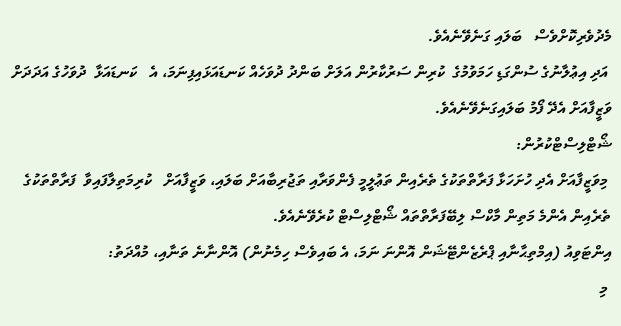މެދުވެރިކޮށްވެސް   ބަލައި ގަނެވޭނެއެވެ.
 އަދި އިޢުލާނުގެ ސުންގަޑި ހަމަވުމުގެ  ކުރިން ސަރުކާރުން އަލަށް ބަންދު ދުވަހެއް ކަނޑައަޅައިފިނަމަ، އެ   ކަނޑައަޅާ  ދުވަހުގެ އަދަދަށް ވަޒީފާއަށް އެދޭ ފޯމު ބަލައިގަނެވޭނެއެވެ.
ޝޯޓްލިސްޓްކުރުން:
 މިވަޒީފާއަށް އެދި ހުށަހަޅާ ފަރާތްތަކުގެ ތެރެއިން ތަޢުލީމީ ފެންވަރާއި ތަޖުރިބާއަށް ބަލައި، ވަޒީފާއަށް   ކުރިމަތިލާފައިވާ  ފަރާތްތަކުގެ ތެރެއިން އެންމެ މަތިން މާކްސް ލިބޭފަރާތްތައް ޝޯޓްލިސްޓް ކުރެވޭނެއެވެ.
އިންޓަވިއު (އިމްތިޙާނާއި ޕްރެޒެންޓޭޝަން އޮންނަ ނަމަ، އެ ބައިވެސް ހިމެނުން) އޮންނާނެ ތަނާއި، މުއްދަތު:
 މި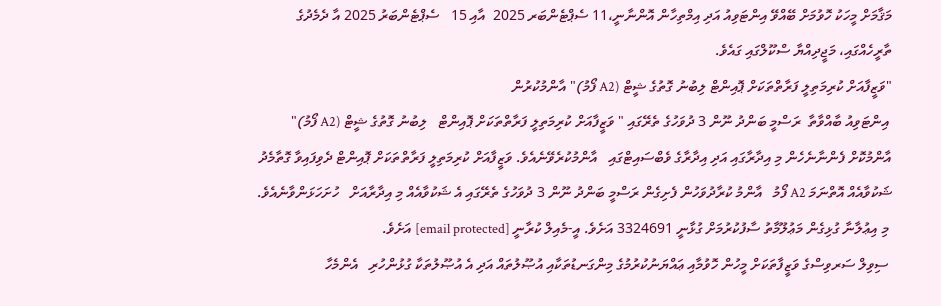މަޤާމަށް މީހަކު ހޮވުމަށް ބޭއްވޭ އިންޓަވިއު އަދި އިމްތިހާން އޮންނާނީ،11 ސެޕްޓެންބަރ 2025  އާއި 15   ސެޕްޓެންބަރު 2025 އާ ދެމެދުގެ ތާރީހެއްގައި، މަޖީދިއްޔާ ސްކޫލްގައި ގައެވެ.
"ވަޒީފާއަށް ކުރިމަތިލީ ފަރާތްތަކަށް ޕޮއިންޓް ލިބުނު ގޮތުގެ ޝީޓް (A2 ފޯމު)" އާންމުކުރުން
 އިންޓަވިއު ބާއްވާތާ  ރަސްމީ ބަންދު ނޫން 3 ދުވަހުގެ ތެރޭގައި " ވަޒީފާއަށް ކުރިމަތިލީ ފަރާތްތަކަށް ޕޮއިންޓް   ލިބުނު ގޮތުގެ ޝީޓް (A2 ފޯމު)" އާންމުކޮށް ފެންނާނެހެން މި އިދާރާގައި އަދި އިދާރާގެ ވެބްސައިޓްގައި   އާންމުކުރެވޭނެއެވެ. ވަޒީފާއަށް ކުރިމަތިލީ ފަރާތްތަކަށް ޕޮއިންޓް ދެވިފައިވާ ގޮތާމެދު ޝަކުވާއެއް އޮތްނަމަ A2 ފޯމު   އާންމު ކުރާދުވަހުން ފެށިގެން ރަސްމީ ބަންދު ނޫން 3 ދުވަހުގެ ތެރޭގައި އެ ޝަކުވާއެއް މި އިދާރާއަށް   ހުށަހަޅަންވާނެއެވެ.
 މި އިޢުލާނާ ގުޅިގެން މަޢުލޫމާތު ސާފުކުރުމަށް ގުޅާނީ 3324691 އަށެވެ. އީ-މެއިލް ކުރާނީ [email protected] އަށެވެ.
 ސިވިލް ސަރވިސްގެ ވަޒީފާތަކަށް މީހުން ހޮވުމާއި ޢައްޔަނުކުރުމުގެ މިންގަނޑުތަކާއި އުޞޫލުތައް އަދި އެ އުޞޫލުތަކާ ގުޅުންހުރި   އެންމެހާ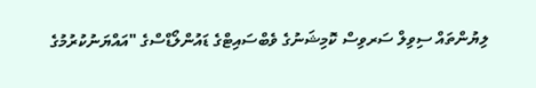ލިޔުންތައް ސިވިލް ސަރވިސް ކޮމިޝަނުގެ ވެބްސައިޓްގެ ޑައުންލޯޑްސްގެ "އައްޔަނުކުރުމުގެ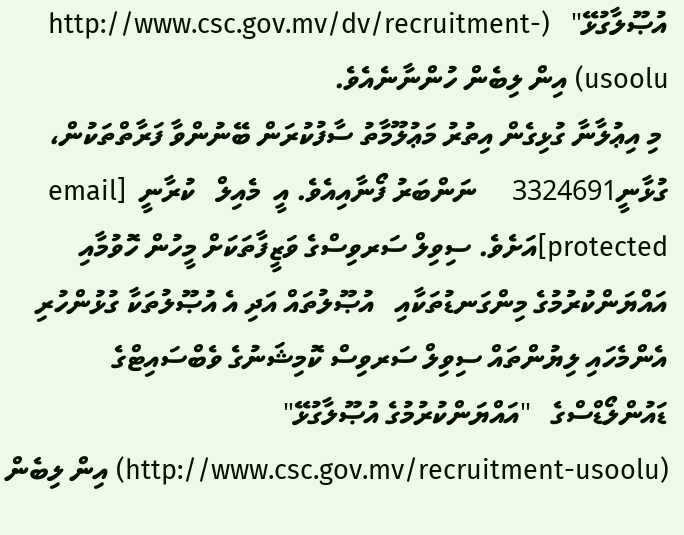އުޞޫލާގުޅޭ"   (http://www.csc.gov.mv/dv/recruitment-usoolu) އިން ލިބެން ހުންނާނެއެވެ.
 މި އިޢުލާނާ ގުޅިގެން އިތުރު މަޢުލޫމާތު ސާފުކުރަން ބޭނުންވާ ފަރާތްތަކުން، ގުޅާނީ3324691     ނަންބަރު ފޯނާއިއެވެ. އީ  މެއިލް   ކުރާނީ  [email protected]އަށެވެ. ސިވިލް ސަރވިސްގެ ވަޒީފާތަކަށް މީހުން ހޮވުމާއި އައްޔަންކުރުމުގެ މިންގަނޑުތަކާއި   އުޞޫލުތައް އަދި އެ އުޞޫލުތަކާ ގުޅުންހުރި އެންމެހައި ލިޔުންތައް ސިވިލް ސަރވިސް ކޮމިޝަނުގެ ވެބްސައިޓްގެ ޑައުންލޯޑްސްގެ   "އައްޔަންކުރުމުގެ އުޞޫލާގުޅޭ" (http://www.csc.gov.mv/recruitment-usoolu) އިން ލިބެން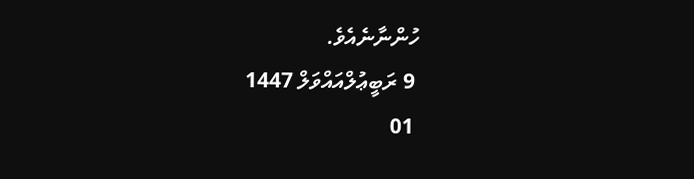ހުންނާނެއެވެ.
 9 ރަބީޢުލްއައްވަލް 1447
 01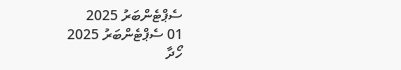ސެޕްޓެންބަރު 2025
01 ސެޕްޓެންބަރު 2025
ހޯދާ